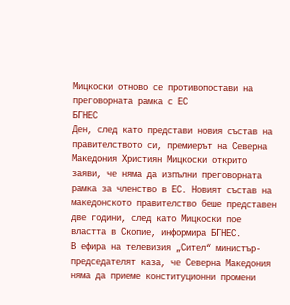Мицкоски отново се противопостави на преговорната рамка с ЕС
БГНЕС
Ден, след като представи новия състав на правителството си, премиерът на Северна Македония Християн Мицкоски открито заяви, че няма да изпълни преговорната рамка за членство в ЕС. Новият състав на македонското правителство беше представен две години, след като Мицкоски пое властта в Скопие, информира БГНЕС.
В ефира на телевизия „Сител“ министър-председателят каза, че Северна Македония няма да приеме конституционни промени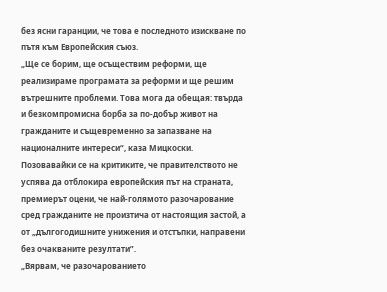без ясни гаранции, че това е последното изискване по пътя към Европейския съюз.
„Ще се борим, ще осъществим реформи, ще реализираме програмата за реформи и ще решим вътрешните проблеми. Това мога да обещая: твърда и безкомпромисна борба за по-добър живот на гражданите и същевременно за запазване на националните интереси“, каза Мицкоски.
Позовавайки се на критиките, че правителството не успява да отблокира европейския път на страната, премиерът оцени, че най-голямото разочарование сред гражданите не произтича от настоящия застой, а от „дългогодишните унижения и отстъпки, направени без очакваните резултати”.
„Вярвам, че разочарованието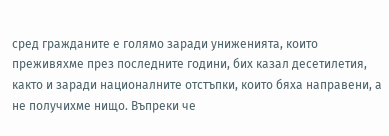сред гражданите е голямо заради униженията, които преживяхме през последните години, бих казал десетилетия, както и заради националните отстъпки, които бяха направени, а не получихме нищо. Въпреки че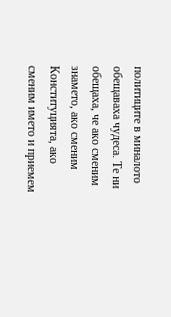политиците в миналото обещаваха чудеса. Те ни обещаха, че ако сменим знамето, ако сменим Конституцията, ако сменим името и приемем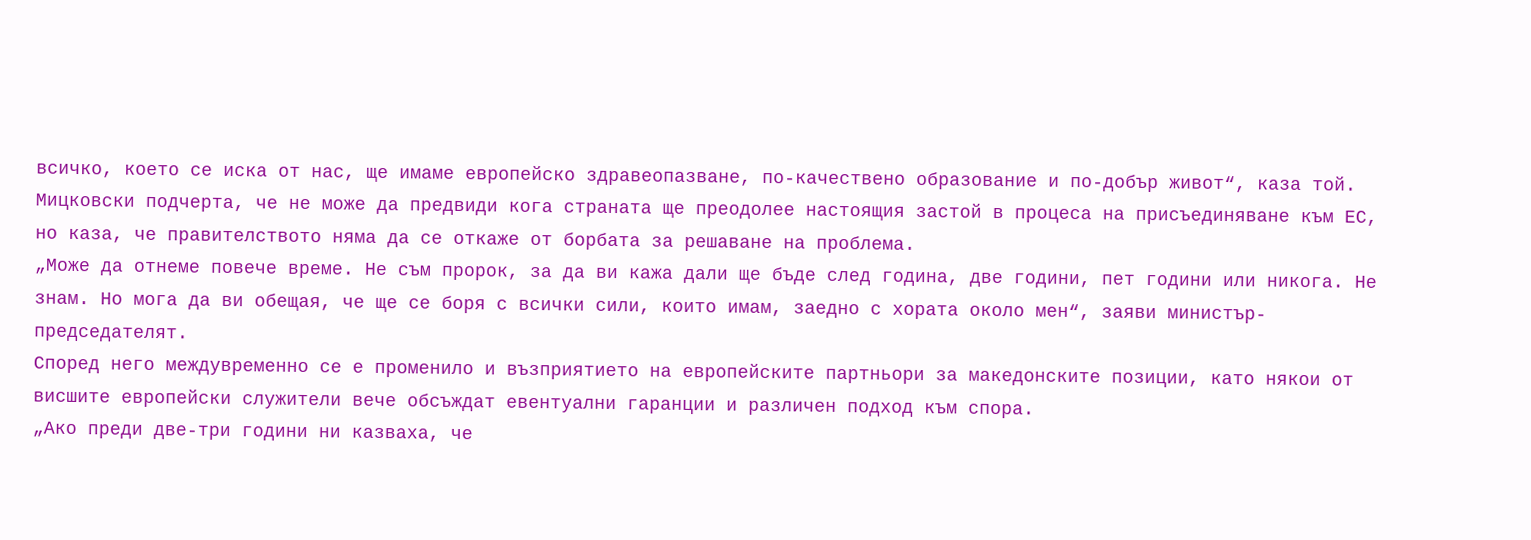всичко, което се иска от нас, ще имаме европейско здравеопазване, по-качествено образование и по-добър живот“, каза той.
Мицковски подчерта, че не може да предвиди кога страната ще преодолее настоящия застой в процеса на присъединяване към ЕС, но каза, че правителството няма да се откаже от борбата за решаване на проблема.
„Може да отнеме повече време. Не съм пророк, за да ви кажа дали ще бъде след година, две години, пет години или никога. Не знам. Но мога да ви обещая, че ще се боря с всички сили, които имам, заедно с хората около мен“, заяви министър-председателят.
Според него междувременно се е променило и възприятието на европейските партньори за македонските позиции, като някои от висшите европейски служители вече обсъждат евентуални гаранции и различен подход към спора.
„Ако преди две-три години ни казваха, че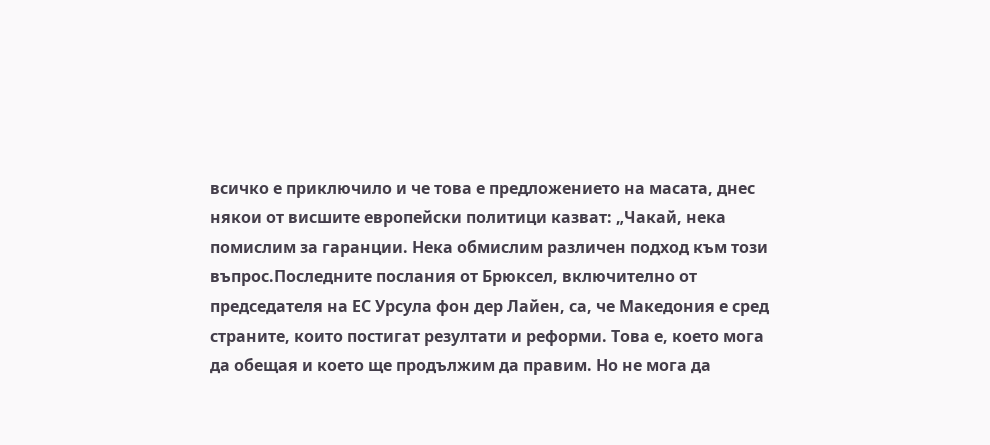всичко е приключило и че това е предложението на масата, днес някои от висшите европейски политици казват: „Чакай, нека помислим за гаранции. Нека обмислим различен подход към този въпрос.Последните послания от Брюксел, включително от председателя на ЕС Урсула фон дер Лайен, са, че Македония е сред страните, които постигат резултати и реформи. Това е, което мога да обещая и което ще продължим да правим. Но не мога да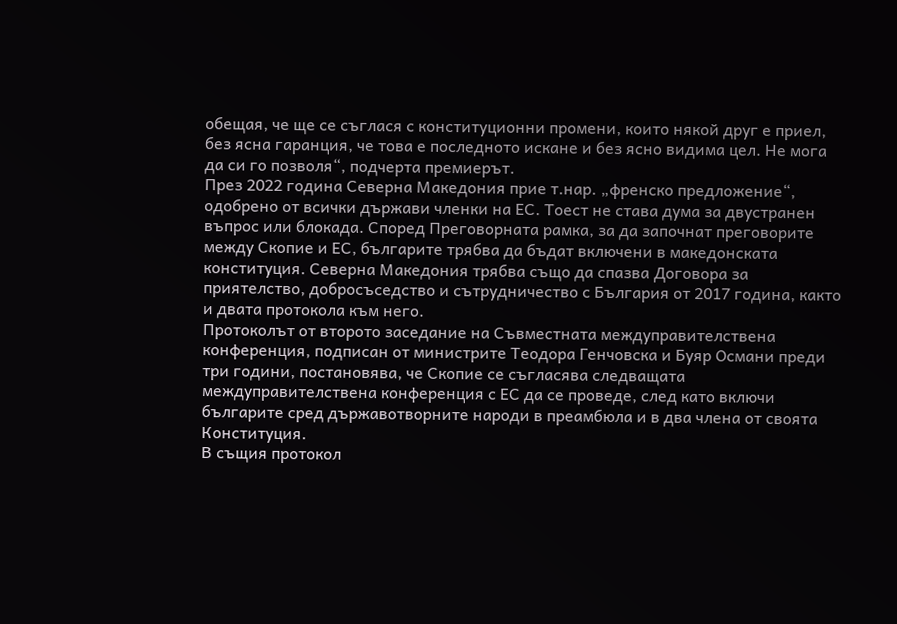обещая, че ще се съглася с конституционни промени, които някой друг е приел, без ясна гаранция, че това е последното искане и без ясно видима цел. Не мога да си го позволя“, подчерта премиерът.
През 2022 година Северна Македония прие т.нар. „френско предложение“, одобрено от всички държави членки на ЕС. Тоест не става дума за двустранен въпрос или блокада. Според Преговорната рамка, за да започнат преговорите между Скопие и ЕС, българите трябва да бъдат включени в македонската конституция. Северна Македония трябва също да спазва Договора за приятелство, добросъседство и сътрудничество с България от 2017 година, както и двата протокола към него.
Протоколът от второто заседание на Съвместната междуправителствена конференция, подписан от министрите Теодора Генчовска и Буяр Османи преди три години, постановява, че Скопие се съгласява следващата междуправителствена конференция с ЕС да се проведе, след като включи българите сред държавотворните народи в преамбюла и в два члена от своята Конституция.
В същия протокол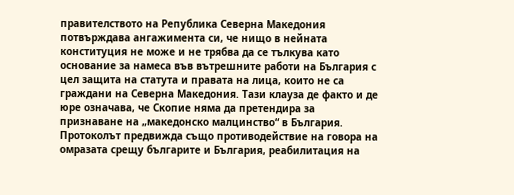правителството на Република Северна Македония потвърждава ангажимента си, че нищо в нейната конституция не може и не трябва да се тълкува като основание за намеса във вътрешните работи на България с цел защита на статута и правата на лица, които не са граждани на Северна Македония. Тази клауза де факто и де юре означава, че Скопие няма да претендира за признаване на „македонско малцинство“ в България.
Протоколът предвижда също противодействие на говора на омразата срещу българите и България, реабилитация на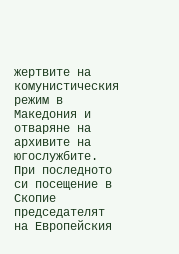жертвите на комунистическия режим в Македония и отваряне на архивите на югослужбите.
При последното си посещение в Скопие председателят на Европейския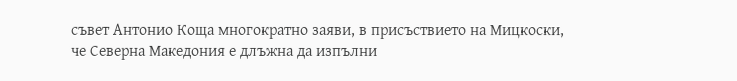съвет Антонио Коща многократно заяви, в присъствието на Мицкоски, че Северна Македония е длъжна да изпълни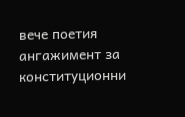вече поетия ангажимент за конституционни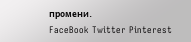промени.
FaceBook Twitter Pinterest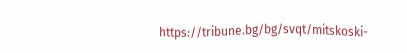https://tribune.bg/bg/svqt/mitskoski-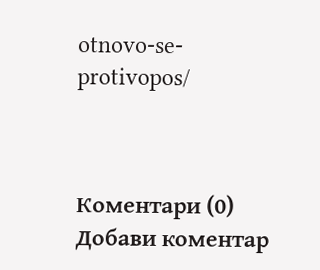otnovo-se-protivopos/



Коментари (0)
Добави коментар